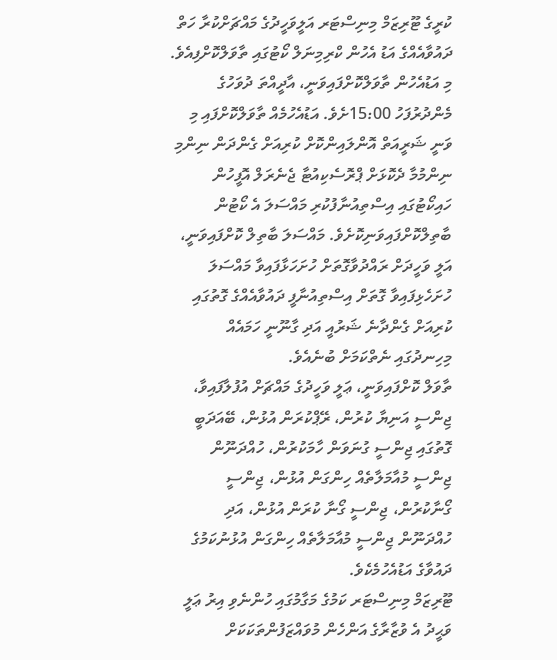ކުރީގެ ޓޫރިޒަމް މިނިސްޓަރ އަލީވަހީދުގެ މައްޗަށްކުރާ ހަތް ދައުވާއެއްގެ އަޑު އެހުން ކްރިމިނަލް ކޯޓުގައި ތާވަލްކޮށްފިއެވެ.
މި އަޑުއެހުން ތާވަލްކޮށްފައިވަނީ، އާދީއްތަ ދުވަހުގެ މެންދުރުފަހު 15:00ށެވެ. އަޑުއެހުމެއް ތާވަލްކޮށްފައި މި ވަނީ ޝަރީއަތް އޮންލައިންކޮށް ކުރިއަށް ގެންދަން ނިންމި ނިންމުމާ ދެކޮޅަށް ޕްރޮސެކިއުޓާ ޖެނެރަލް އޮފީހުން ހައިކޯޓުގައި އިސްތިއުނާފުކުރި މައްސަލަ އެ ކޯޓުން ބާތިލްކޮށްފައިވަނިކޮށެވެ. މައްސަލަ ބާތިލް ކޮށްފައިވަނީ، އަލީ ވަހީދަށް ރައްދުވާގޮތަށް ހުށަހަޅާފައިވާ މައްސަލަ ހުށަހެޅިފައިވާ ގޮތަށް އިސްތިއުނާފީ ދައުވާއެއްގެ ގޮތުގައި ކުރިއަށް ގެންދާނެ ޝަރުއީ އަދި ގާނޫނީ ހަމައެއް މިހިނދުގައި ނެތްކަމަށް ބުނެއެވެ.
ތާވަލް ކޮށްފައިވަނީ، ޢަލީ ވަހީދުގެ މައްޗަށް އުފުލާފައިވާ، ޖިންސީ އަނިޔާ ކުރުން، ރޭޕްކުރަން އުޅުން، ބޭއަދަބީ ގޮތުގައި ޖިންސީ ގުނަވަން ހާމަކުރުން، ހުއްދަނޫން ޖިންސީ މުއާމަލާތެއް ހިންގަން އުޅުން، ޖިންސީ ގޯނާކުރުން، ޖިންސީ ގޯނާ ކުރަން އުޅުން، އަދި ހުއްދަނޫން ޖިންސީ މުއާމަލާތެއް ހިންގަން އުޅުނުކަމުގެ ދައުވާގެ އަޑުއެހުމެކެވެ.
ޓޫރިޒަމް މިނިސްޓަރ ކަމުގެ މަގާމުގައި ހުންނެވި އިރު ޢަލީ ވަޙީދު އެ ވުޒާރާގެ އަންހެން މުވައްޒަފުންތަކަކަށް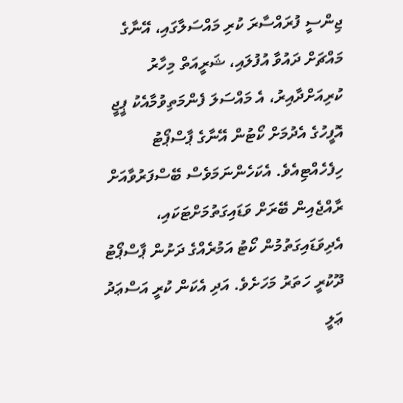ޖިންސީ ފުރައްސާރަ ކުރި މައްސަލާގައި، އޭނާގެ މައްޗަށް ދައުވާ އުފުލައި، ޝަރީއަތް މިހާރު ކުރިއަށްދާއިރު، އެ މައްސަލަ ފެންމަތިވުމާއެކު ޕީޖީ އޮފީހުގެ އެދުމަށް ކޯޓުން އޭނާގެ ޕާސްޕޯޓު ހިފެހެއްޓިއެވެ. އެކަހެންނަމަވެސް ބޭސްފަރުވާއަށް ރާއްޖެއިން ބޭރަށް ވަޑައިގަތުމަށްޓަކައި، އެދިވަޑައިގަތުމުން ކޯޓު އަމުރެއްގެ ދަށުން ޕާސްޕޯޓު ދޫކުރީ ހަތަރު މަހަށެވެ. އަދި އެކަން ކުރީ އަސްޢަދު ޢަލީ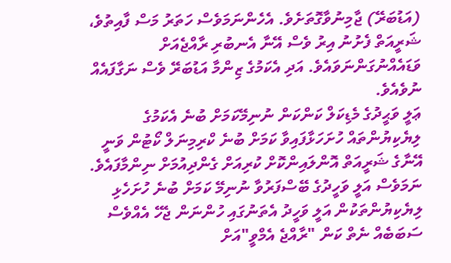(އަޑުބަރޭ) ޖާމިނުވާގޮތަށެވެ. އެހެންނަމަވެސް ހަތަރު މަސް ފާއިތުވެ، ޝަރީއަތް ފެށުނު އިރު ވެސް އޭނާ އެނބުރި ރާއްޖެއަށް ވަޑައެއްނުގަންނަވައެވެ. އަދި އެކަމުގެ ޒިންމާ އަޑުބަރޭ ވެސް ނަގާފައެއް ނުވެއެވެ.
ޢަލީ ވަޙީދުގެ މެޑިކަލް ކަންކަން ނުނިމޭކަމަށް ބުނެ އެކަމުގެ ލިޔެކިޔުންތައް ހުށަހަޅާފައިވާ ކަމަށް ބުނެ ކްރިމިނަލް ކޯޓުން ވަނީ އޭނާގެ ޝަރީއަތް އޮންލައިންކޮށް ކުރިއަށް ގެންދިއުމަށް ނިންމާފައެވެ. ނަމަވެސް އަލީ ވަހީދުގެ ބޭސްފަރުވާ ނުނިމޭ ކަމަށް ބުނެ ހުށަހެޅި ލިޔެކިޔުންތަކުން އަލީ ވަހީދު އެތަނުގައި ހުންނަން ޖެހޭ އެއްވެސް ސަބަބެއް ނެތް ކަން "ރާއްޖެ އެމްވީ"އަށް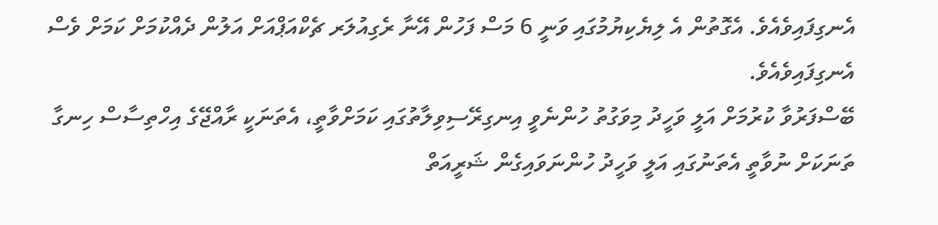އެނގިފައިވެއެވެ. އެގޮތުން އެ ލިޔެކިޔުމުގައި ވަނީ 6 މަސް ފަހުން އޭނާ ރެގިއުލަރ ޗެކްއަޕްއަށް އަލުން ދެއްކުމަށް ކަމަށް ވެސް އެނގިފައިވެއެވެ.
ބޭސްފަރުވާ ކުރުމަށް އަލީ ވަހީދު މިވަގުތު ހުންނެވީ އިނގިރޭސިވިލާތުގައި ކަމަށްވާތީ، އެތަނަކީ ރާއްޖޭގެ އިހްތިސާސް ހިނގާ ތަނަކަށް ނުވާތީ އެތަނުގައި އަލީ ވަހީދު ހުންނަވައިގެން ޝަރީއަތް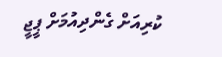ކުރިއަށް ގެންދިއުމަށް ޕީޖީ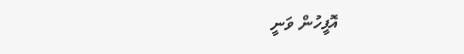އޮފީހުން ވަނީ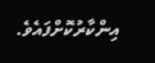އިންކާރުކޮށްފައެވެ.